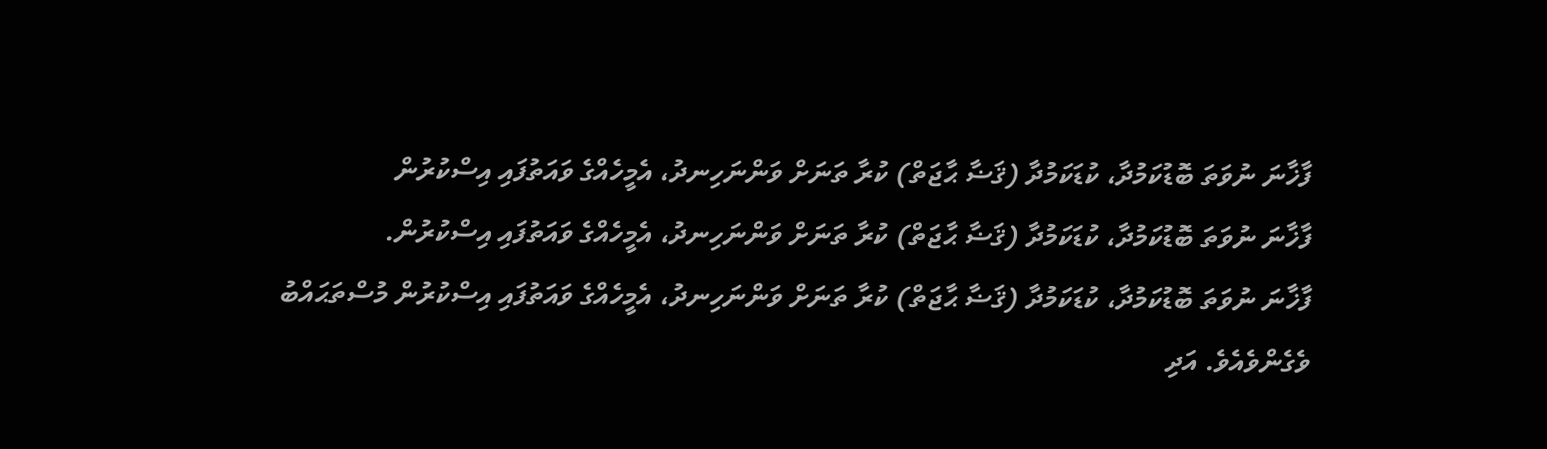ފާޚާނަ ނުވަތަ ބޮޑުކަމުދާ، ކުޑަކަމުދާ (ޤަޟާ ޙާޖަތް) ކުރާ ތަނަށް ވަންނަހިނދު، އެމީހެއްގެ ވައަތުފައި އިސްކުރުން
ފާޚާނަ ނުވަތަ ބޮޑުކަމުދާ، ކުޑަކަމުދާ (ޤަޟާ ޙާޖަތް) ކުރާ ތަނަށް ވަންނަހިނދު، އެމީހެއްގެ ވައަތުފައި އިސްކުރުން.
ފާޚާނަ ނުވަތަ ބޮޑުކަމުދާ، ކުޑަކަމުދާ (ޤަޟާ ޙާޖަތް) ކުރާ ތަނަށް ވަންނަހިނދު، އެމީހެއްގެ ވައަތުފައި އިސްކުރުން މުސްތަޙައްބު ވެގެންވެއެވެ. އަދި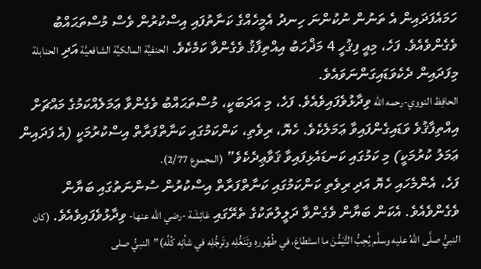ހަމައެފަދައިން އެ ތަނުން ނުކުންނަ ހިނދު އެމީހެއްގެ ކަނާތުފައި އިސްކުރުން ވެސް މުސްތަޙައްބު ވެގެންވެއެވެ. ފަހެ، މިއީ ފިޤުހީ 4 މަޛްހަބު އިއްތިފާޤު ވެގެންވާ ކަމެކެވެ. الحنفيَّة المالكيَّة الشافعيَّة އަދި الحنابلة މިފަދައިން ދެކެވަޑައިގަންނަވައެވެ.
الحافِظ النووي-رحمه الله ވިދާޅުވެފައިވެއެވެ. ފަހެ، މި އަދަބަކީ، މުސްތަޙައްބު ވެގެންވާ ޢަމަލެއްކަމުގެ މައްޗަށް އިއްތިފާޤުވެ ވަޑައިގެންފައިވާ ޢަމަލެކެވެ. ހެޔޮ، ރިވެތި، ކަންކަމުގައި ކަނާތްފަރާތް އިސްކުރުމަކީ (އެ ފަދައިން ޢަމަލު ކުރުމަކީ) މި ކަމުގައި ކަނޑައެޅިފައިވާ ޤަވާޢިދެކެވެ” (المجموع 2/77).
ފަހެ، އެންމެހައި ހެޔޮ އަދި ރިވެތި ކަންކަމުގައި ކަނާތްފަރާތް އިސްކުރުން ސުންނަތުގައި ބަޔާން ވެގެންވެއެވެ. އެކަން ބަޔާން ވެގެންވާ ދަލީލުތަކުގެ ތެރޭގައި عَائِشَة -رضي الله عنها- ވިދާޅުވެފައިވެއެވެ. (كان النبيُّ صلَّى اللهُ عليه وسلَّم يُحِبُّ التَّيَمُّنَ ما استَطاعَ، في طُهُورهِ وتَنَعُّلِه وتَرجُّلِه في شأنِه كُلِّه)”النبيُّ صلى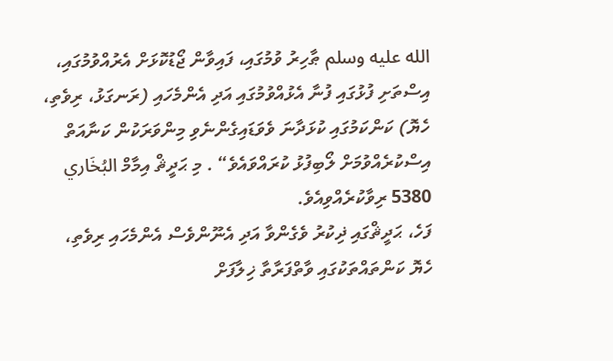الله عليه وسلم ޠާހިރު ވުމުގައި، ފައިވާން ޖޯޑުކޮޅަށް އެރުއްވުމުގައި، އިސްތަށި ފުޅުގައި ފުނާ އެޅުއްވުމުގައި އަދި އެންމެހައި (ރަނގަޅު، ރިވެތި، ހެޔޮ) ކަންކަމުގައި ކުޅަދާނަ ވެވަޑައިގެންނެވި މިންވަރަކުން ކަނާއަތް އިސްކުރެއްވުމަށް ލޯބިފުޅު ކުރައްވައެވެ“ . މި ޙަދީޘް އިމާމް البُخَاري 5380 ރިވާކުރެއްވިއެވެ.
ފަހެ، ޙަދީޘްގައި ޛިކުރު ވެގެންވާ އަދި އެނޫންވެސް އެންމެހައި ރިވެތި، ހެޔޮ ކަންތައްތަކުގައި ވާތްފަރާތާ ޚިލާފަށް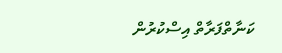ކަނާތްފަރާތް އިސްކުރުން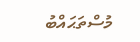މުސްތަޙައްބު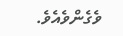ވެގެންވެއެވެ.